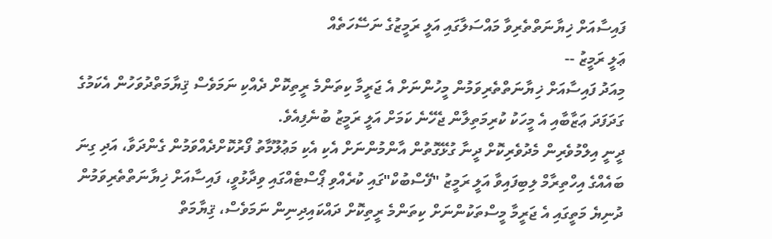ފައިސާއަށް ޚިޔާނަތްތެރިވާ މައްސަލާގައި އަލީ ރަމީޒުގެ ނަސޭހަތެއް
ޢަލީ ރަމީޒު --
މިއަދު ފައިސާއަށް ޚިޔާނަތްތެރިވަމުން މީހުންނަށް އެ ޖަރީމާ ކިތަންމެ ރީތިކޮށް ދެއްކި ނަމަވެސް ޤިޔާމަތްދުވަހުން އެކަމުގެ ގަދަފަދަ ޢަޒާބާއި އެ މީހަކު ކުރިމަތިލާން ޖެހޭނެ ކަމަށް އަލީ ރަމީޒު ބުނެފިއެވެ.
ދީނީ އިލްމުވެރިން މެދުވެރިކޮށް ދީނާ ގުޅޭގޮތުން އާންމުންނަށް އެކި އެކި މަޢުލޫމާތު ފޯރުކޮށްދެއްވަމުން ގެންދަވާ، އަދި ގިނަ ބައެއްގެ އިހްތިރާމް ލިބިފައިވާ އަލީ ރަމީޒު "ފޭސްބުކް"ގައި ކުރެއްވި ޕޯސްޓެއްގައި ވިދާޅުވީ، ފައިސާއަށް ޚިޔާނަތްތެރިވަމުން ދުނިޔެ މަތީގައި އެ ޖަރީމާ މީސްތަކުންނަށް ކިތަންމެ ރީތިކޮށް ދައްކައިދިނިން ނަމަވެސް، ޤިޔާމަތް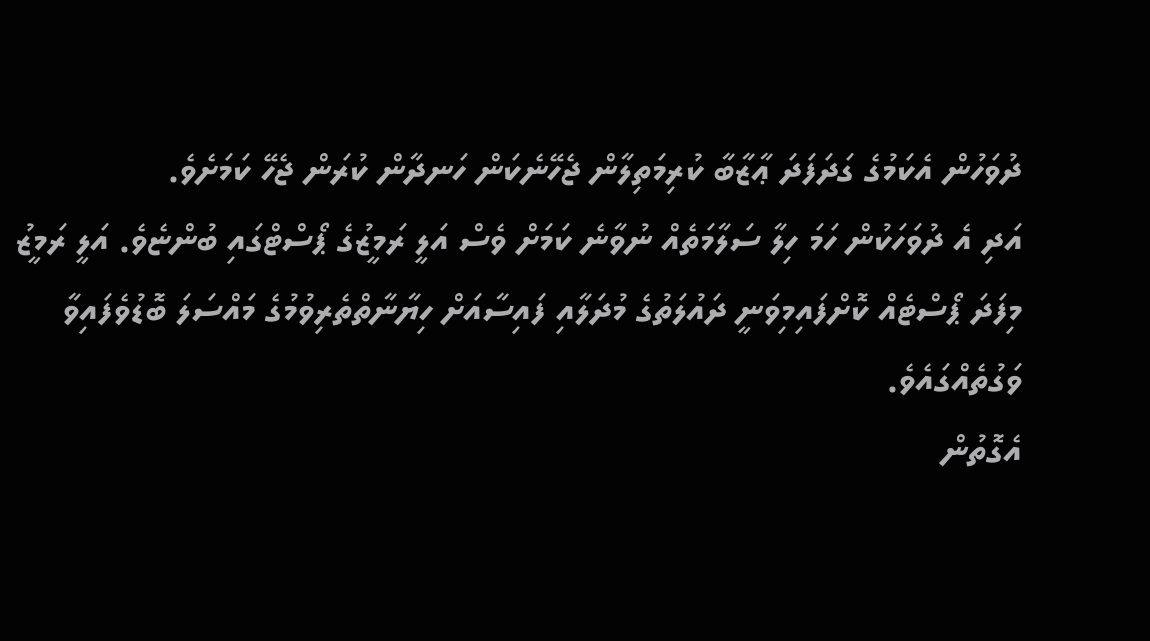ދުވަހުން އެކަމުގެ ގަދަފަދަ ޢާޒާބާ ކުރިމަތިލާން ޖެހޭނެކަން ހަނދާން ކުރަން ޖެހޭ ކަމަށެވެ.
އަދި އެ ދުވަހަކުން ހަމަ ހިލާ ސަލާމަތެއް ނުވާނެ ކަމަށް ވެސް އަލީ ރަމީޒުގެ ޕޯސްޓްގައި ބުންޏެވެ. އަލީ ރަމީޒު މިފަދަ ޕޯސްޓެއް ކޮށްފައިމިވަނީ ދައުލަތުގެ މުދަލާއި ފައިސާއަށް ހިޔާނާތްތެރިވުމުގެ މައްސަލަ ބޮޑުވެފައިވާ ވަގުތެއްގައެވެ.
އެގޮތުން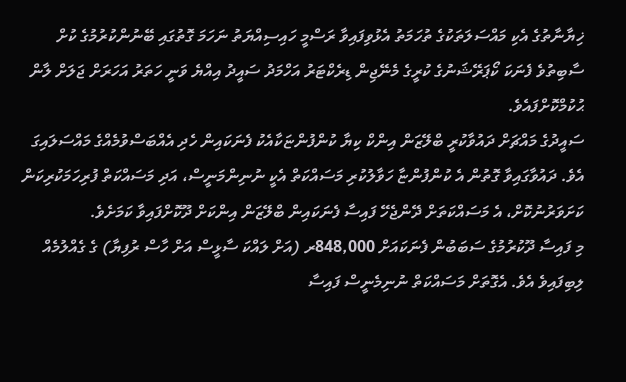ޚިޔާނާތުގެ އެކި މައްސަލަތަކުގެ ތުހަމަތު އެޅުވިފައިވާ ރަސްމީ ހައިސިއްޔަތު ނަހަމަ ގޮތުގައި ބޭނުންކުރުމުގެ ކުށް ސާބިތުވެ ފެނަކަ ކޯޕަރޭޝަނުގެ ކުރީގެ މެނޭޖިން ޑިރެކްޓަރު އަހްމަދު ސައީދު އިއްޔެ ވަނީ ހަތަރު އަހަރަށް ޖަލަށް ލާން ޙުކުމްކޮށްފައެވެ.
ސައީދުގެ މައްޗަށް ދައުވާކުރީ ބްލޭޒަން އިންކް ކިޔާ ކުންފުންޏަކާއެކު ފެނަކައިން ހެދި އެއްބަސްވުމެއްގެ މައްސަލައިގަ އެވެ. ދައުވާގައިވާ ގޮތުން އެ ކުންފުންޏާ ހަވާލުކުރި މަސައްކަތް އެކީ ނުނިންމަނީސް، އަދި މަސައްކަތް ފުރިހަމަކުރިކަން ކަށަވަރުނުކޮށް، އެ މަސައްކަތަށް ދޭންޖެހޭ ފައިސާ ފެނަކައިން ބްލޭޒަން އިންކަށް ދޫކޮށްފައިވާ ކަމަށެވެ.
މި ފައިސާ ދޫކުރުމުގެ ސަބަބުން ފެނަކައަށް 848,000ރ (އަށް ލައްކަ ސާޅީސް އަށް ހާސް ރުފިޔާ) ގެ ގެއްލުމެއް ލިބިފައިވެ އެވެ. އެގޮތަށް މަސައްކަތް ނުނިމެނީސް ފައިސާ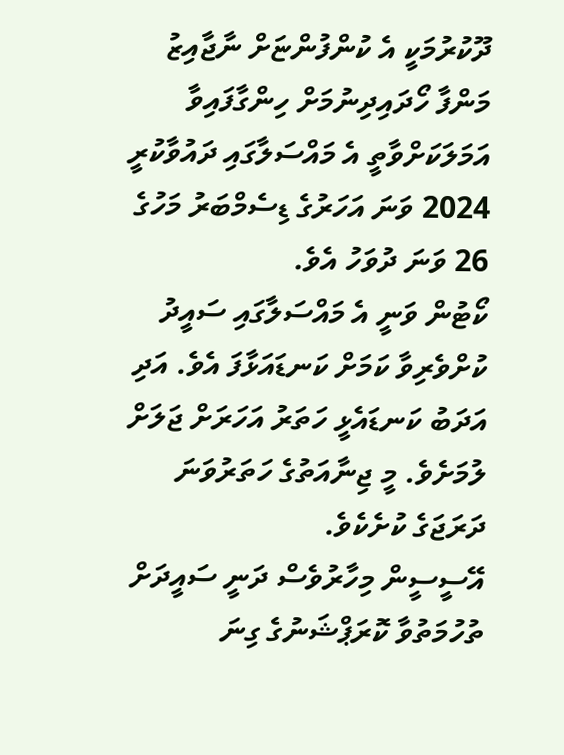ދޫކުރުމަކީ އެ ކުންފުންޏަށް ނާޖާއިޒު މަންފާ ހޯދައިދިނުމަށް ހިންގާފައިވާ އަމަލަކަށްވާތީ އެ މައްސަލާގައި ދައުވާކުރީ 2024 ވަނަ އަހަރުގެ ޑިސެމްބަރު މަހުގެ 26 ވަނަ ދުވަހު އެވެ.
ކޯޓުން ވަނީ އެ މައްސަލާގައި ސައީދު ކުށްވެރިވާ ކަމަށް ކަނޑައަޅާފަ އެވެ. އަދި އަދަބު ކަނޑައެޅީ ހަތަރު އަހަރަށް ޖަލަށް ލުމަށެވެ. މީ ޖިނާއަތުގެ ހަތަރުވަނަ ދަރަޖަގެ ކުށެކެވެ.
އޭސީސީން މިހާރުވެސް ދަނީ ސައީދަށް ތުހުމަތުވާ ކޮރަޕްޝަނުގެ ގިނަ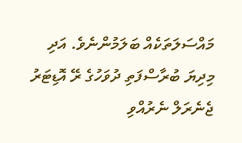މައްސަލަތަކެއް ބަލަމުންނެވެ. އަދި މިދިޔަ ބުރާސްފަތި ދުވަހުގެ ރޭ އޮޑިޓަރު ޖެނެރަލް ނެރުއްވި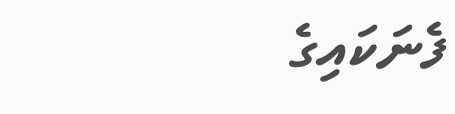ފެނަކައިގެ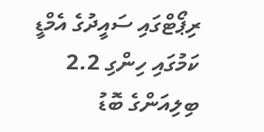ރިޕޯޓްގައި ސައީދުގެ އެމްޑީ ކަމުގައި ހިންގި 2.2 ބިލިއަންގެ ބޮޑު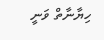ހިޔާނާތް ވަނީ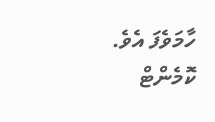ހާމަވެފަ އެވެ.
ކޮމެންޓް